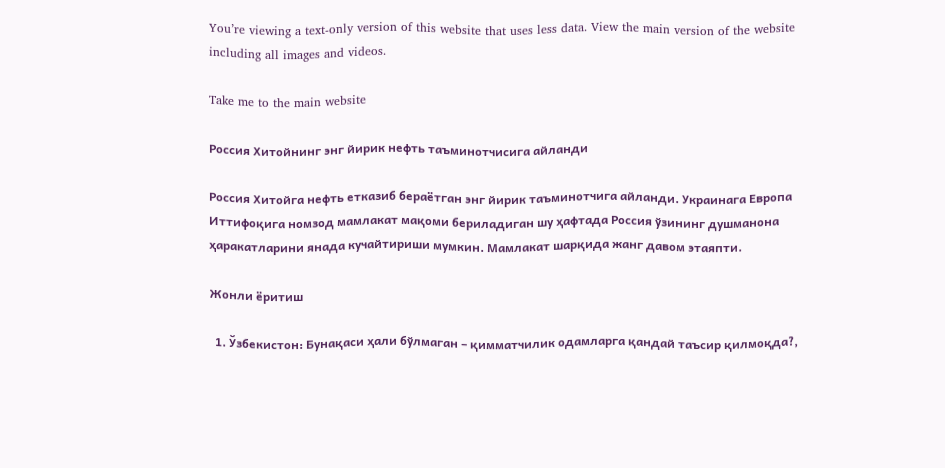You’re viewing a text-only version of this website that uses less data. View the main version of the website including all images and videos.

Take me to the main website

Россия Хитойнинг энг йирик нефть таъминотчисига айланди

Россия Хитойга нефть етказиб бераётган энг йирик таъминотчига айланди. Украинага Европа Иттифоқига номзод мамлакат мақоми бериладиган шу ҳафтада Россия ўзининг душманона ҳаракатларини янада кучайтириши мумкин. Мамлакат шарқида жанг давом этаяпти.

Жонли ёритиш

  1. Ўзбекистон: Бунақаси ҳали бўлмаган – қимматчилик одамларга қандай таъсир қилмоқда?,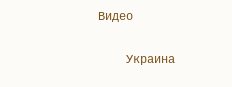Видео

    Украина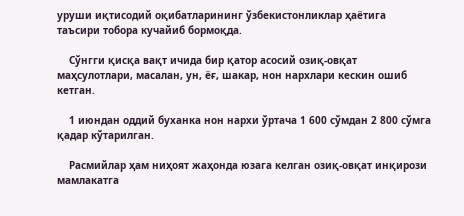уруши иқтисодий оқибатларининг ўзбекистонликлар ҳаётига таъсири тобора кучайиб бормоқда.

    Сўнгги қисқа вақт ичида бир қатор асосий озиқ-овқат маҳсулотлари, масалан, ун, ёғ, шакар, нон нархлари кескин ошиб кетган.

    1 июндан оддий буханка нон нархи ўртача 1 600 сўмдан 2 800 сўмга қадар кўтарилган.

    Расмийлар ҳам ниҳоят жаҳонда юзага келган озиқ-овқат инқирози мамлакатга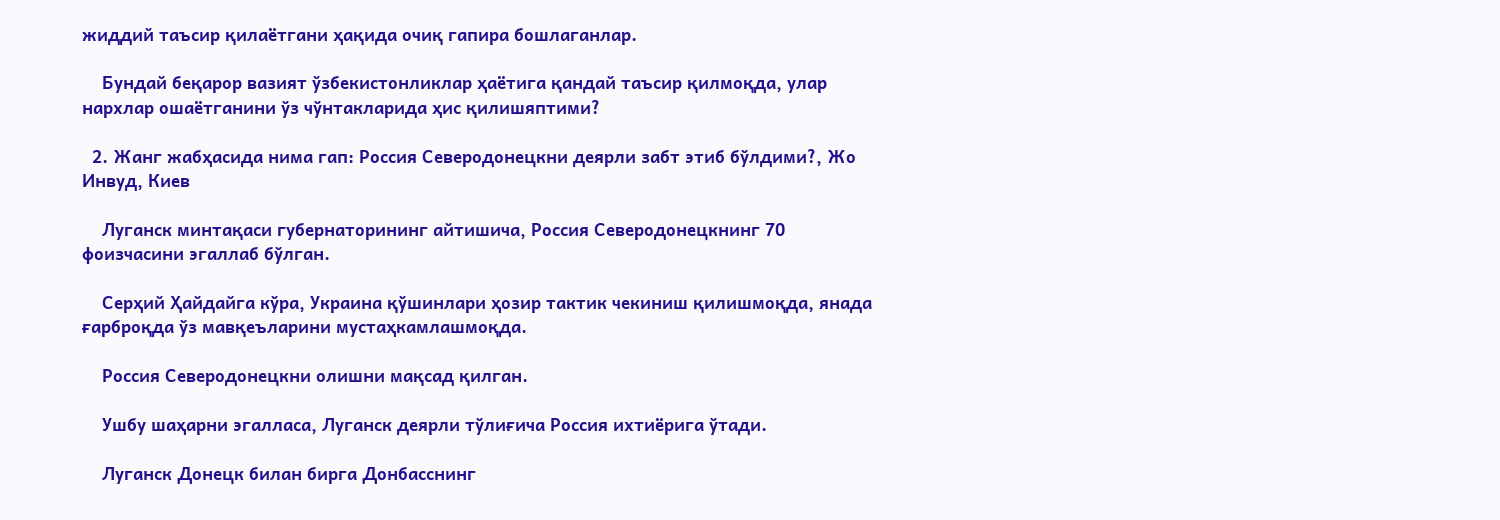жиддий таъсир қилаётгани ҳақида очиқ гапира бошлаганлар.

    Бундай беқарор вазият ўзбекистонликлар ҳаётига қандай таъсир қилмоқда, улар нархлар ошаётганини ўз чўнтакларида ҳис қилишяптими?

  2. Жанг жабҳасида нима гап: Россия Северодонецкни деярли забт этиб бўлдими?, Жо Инвуд, Киев

    Луганск минтақаси губернаторининг айтишича, Россия Северодонецкнинг 70 фоизчасини эгаллаб бўлган.

    Серҳий Ҳайдайга кўра, Украина қўшинлари ҳозир тактик чекиниш қилишмоқда, янада ғарброқда ўз мавқеъларини мустаҳкамлашмоқда.

    Россия Северодонецкни олишни мақсад қилган.

    Ушбу шаҳарни эгалласа, Луганск деярли тўлиғича Россия ихтиёрига ўтади.

    Луганск Донецк билан бирга Донбасснинг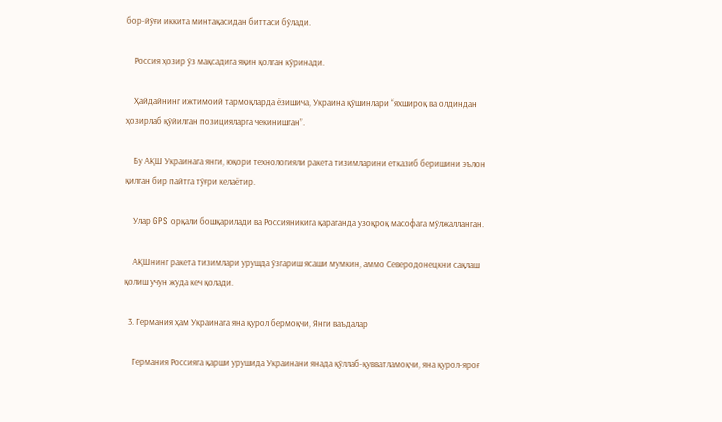бор-йўғи иккита минтақасидан биттаси бўлади.

    Россия ҳозир ўз мақсадига яқин қолган кўринади.

    Ҳайдайнинг ижтимоий тармоқларда ёзишича, Украина қўшинлари “яхшироқ ва олдиндан ҳозирлаб қўйилган позицияларга чекинишган”.

    Бу АҚШ Украинага янги, юқори технологияли ракета тизимларини етказиб беришини эълон қилган бир пайтга тўғри келаётир.

    Улар GPS орқали бошқарилади ва Россияникига қараганда узоқроқ масофага мўлжалланган.

    АҚШнинг ракета тизимлари урушда ўзгариш ясаши мумкин, аммо Северодонецкни сақлаш қолиш учун жуда кеч қолади.

  3. Германия ҳам Украинага яна қурол бермоқчи, Янги ваъдалар

    Германия Россияга қарши урушида Украинани янада қўллаб-қувватламоқчи, яна қурол-яроғ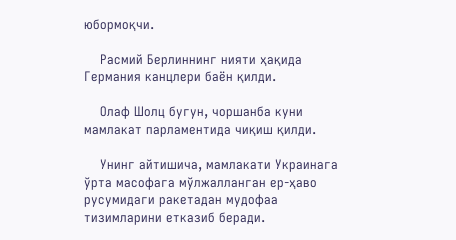юбормоқчи.

    Расмий Берлиннинг нияти ҳақида Германия канцлери баён қилди.

    Олаф Шолц бугун, чоршанба куни мамлакат парламентида чиқиш қилди.

    Унинг айтишича, мамлакати Украинага ўрта масофага мўлжалланган ер-ҳаво русумидаги ракетадан мудофаа тизимларини етказиб беради.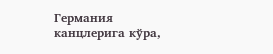Германия канцлерига кўра,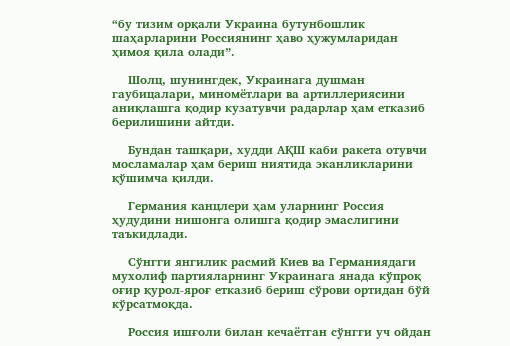“бу тизим орқали Украина бутунбошлик шаҳарларини Россиянинг ҳаво ҳужумларидан ҳимоя қила олади”.

    Шолц, шунингдек, Украинага душман гаубицалари, миномётлари ва артиллериясини аниқлашга қодир кузатувчи радарлар ҳам етказиб берилишини айтди.

    Бундан ташқари, худди АҚШ каби ракета отувчи мосламалар ҳам бериш ниятида эканликларини қўшимча қилди.

    Германия канцлери ҳам уларнинг Россия ҳудудини нишонга олишга қодир эмаслигини таъкидлади.

    Сўнгги янгилик расмий Киев ва Германиядаги мухолиф партияларнинг Украинага янада кўпроқ оғир қурол-яроғ етказиб бериш сўрови ортидан бўй кўрсатмоқда.

    Россия ишғоли билан кечаётган сўнгги уч ойдан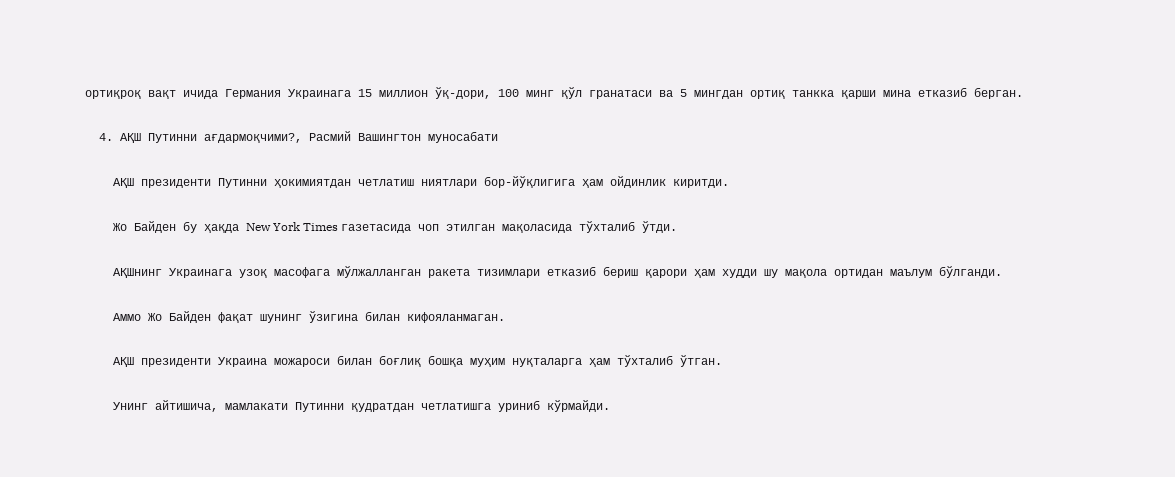ортиқроқ вақт ичида Германия Украинага 15 миллион ўқ-дори, 100 минг қўл гранатаси ва 5 мингдан ортиқ танкка қарши мина етказиб берган.

  4. АҚШ Путинни ағдармоқчими?, Расмий Вашингтон муносабати

    АҚШ президенти Путинни ҳокимиятдан четлатиш ниятлари бор-йўқлигига ҳам ойдинлик киритди.

    Жо Байден бу ҳақда New York Times газетасида чоп этилган мақоласида тўхталиб ўтди.

    АҚШнинг Украинага узоқ масофага мўлжалланган ракета тизимлари етказиб бериш қарори ҳам худди шу мақола ортидан маълум бўлганди.

    Аммо Жо Байден фақат шунинг ўзигина билан кифояланмаган.

    АҚШ президенти Украина можароси билан боғлиқ бошқа муҳим нуқталарга ҳам тўхталиб ўтган.

    Унинг айтишича, мамлакати Путинни қудратдан четлатишга уриниб кўрмайди.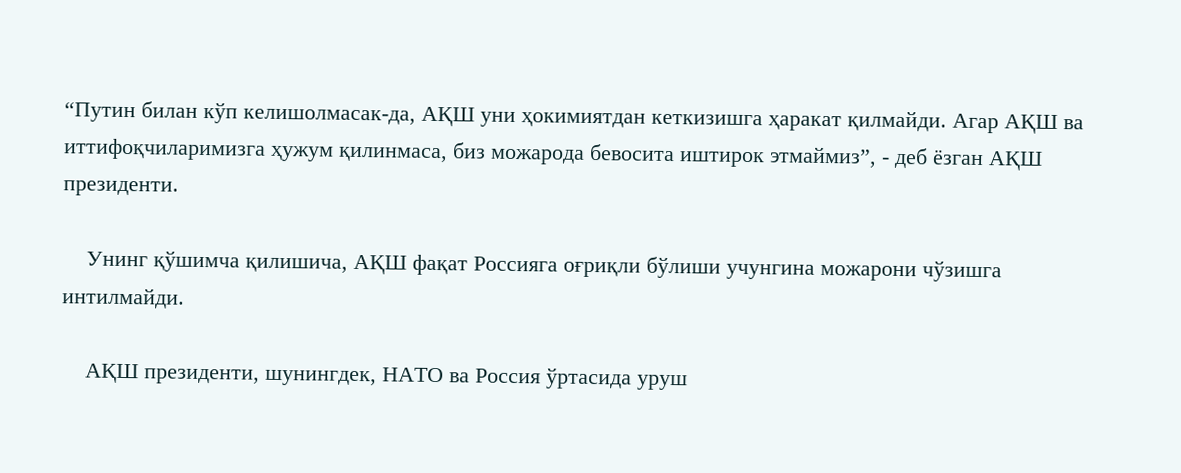“Путин билан кўп келишолмасак-да, АҚШ уни ҳокимиятдан кеткизишга ҳаракат қилмайди. Агар АҚШ ва иттифоқчиларимизга ҳужум қилинмаса, биз можарода бевосита иштирок этмаймиз”, - деб ёзган АҚШ президенти.

    Унинг қўшимча қилишича, АҚШ фақат Россияга оғриқли бўлиши учунгина можарони чўзишга интилмайди.

    АҚШ президенти, шунингдек, НАТО ва Россия ўртасида уруш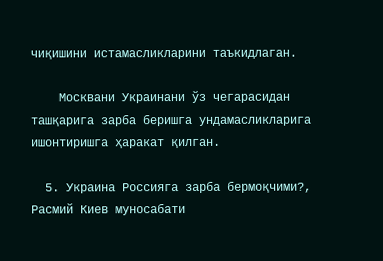чиқишини истамасликларини таъкидлаган.

    Москвани Украинани ўз чегарасидан ташқарига зарба беришга ундамасликларига ишонтиришга ҳаракат қилган.

  5. Украина Россияга зарба бермоқчими?, Расмий Киев муносабати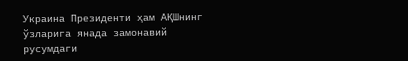Украина Президенти ҳам АҚШнинг ўзларига янада замонавий русумдаги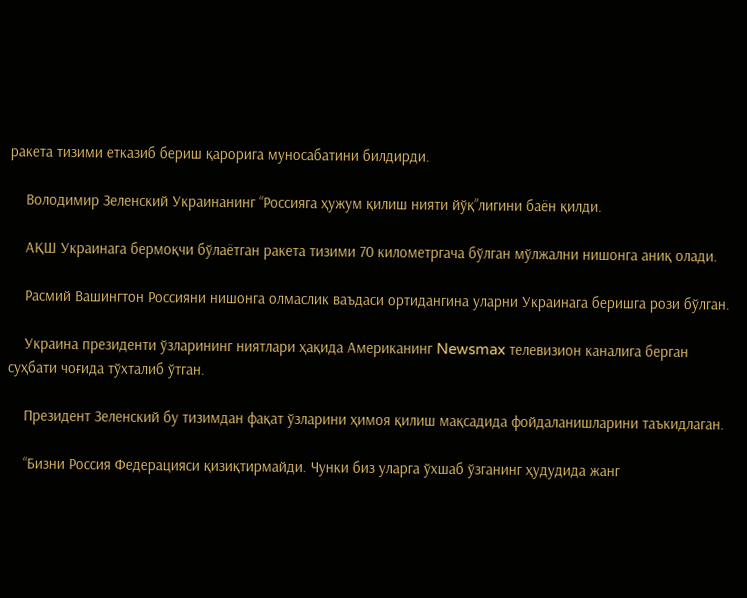ракета тизими етказиб бериш қарорига муносабатини билдирди.

    Володимир Зеленский Украинанинг “Россияга ҳужум қилиш нияти йўқ”лигини баён қилди.

    АҚШ Украинага бермоқчи бўлаётган ракета тизими 70 километргача бўлган мўлжални нишонга аниқ олади.

    Расмий Вашингтон Россияни нишонга олмаслик ваъдаси ортидангина уларни Украинага беришга рози бўлган.

    Украина президенти ўзларининг ниятлари ҳақида Американинг Newsmax телевизион каналига берган суҳбати чоғида тўхталиб ўтган.

    Президент Зеленский бу тизимдан фақат ўзларини ҳимоя қилиш мақсадида фойдаланишларини таъкидлаган.

    “Бизни Россия Федерацияси қизиқтирмайди. Чунки биз уларга ўхшаб ўзганинг ҳудудида жанг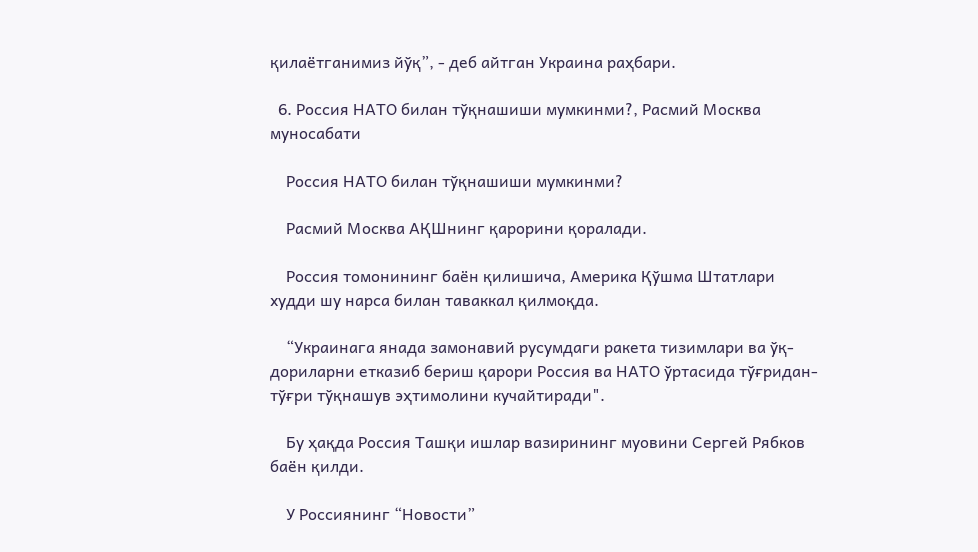қилаётганимиз йўқ”, - деб айтган Украина раҳбари.

  6. Россия НАТО билан тўқнашиши мумкинми?, Расмий Москва муносабати

    Россия НАТО билан тўқнашиши мумкинми?

    Расмий Москва АҚШнинг қарорини қоралади.

    Россия томонининг баён қилишича, Америка Қўшма Штатлари худди шу нарса билан таваккал қилмоқда.

    “Украинага янада замонавий русумдаги ракета тизимлари ва ўқ-дориларни етказиб бериш қарори Россия ва НАТО ўртасида тўғридан-тўғри тўқнашув эҳтимолини кучайтиради".

    Бу ҳақда Россия Ташқи ишлар вазирининг муовини Сергей Рябков баён қилди.

    У Россиянинг “Новости”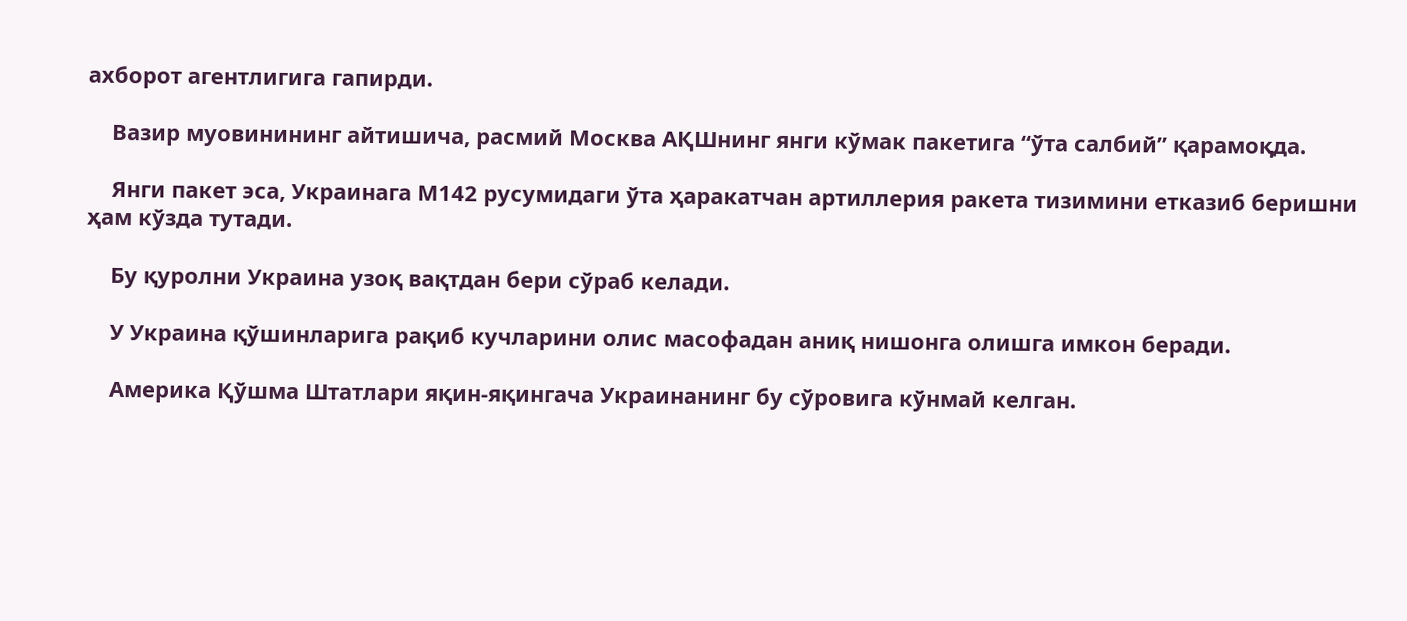ахборот агентлигига гапирди.

    Вазир муовинининг айтишича, расмий Москва АҚШнинг янги кўмак пакетига “ўта салбий” қарамоқда.

    Янги пакет эса, Украинага М142 русумидаги ўта ҳаракатчан артиллерия ракета тизимини етказиб беришни ҳам кўзда тутади.

    Бу қуролни Украина узоқ вақтдан бери сўраб келади.

    У Украина қўшинларига рақиб кучларини олис масофадан аниқ нишонга олишга имкон беради.

    Америка Қўшма Штатлари яқин-яқингача Украинанинг бу сўровига кўнмай келган.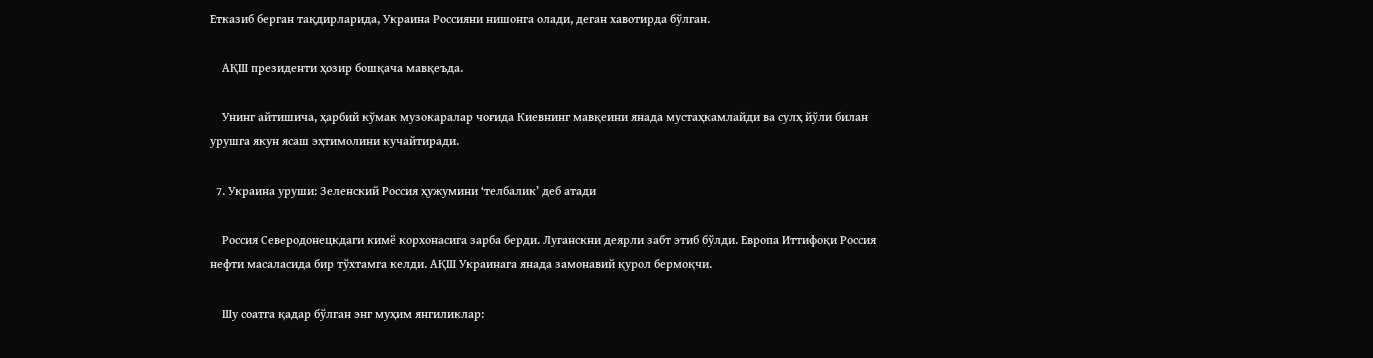Етказиб берган тақдирларида, Украина Россияни нишонга олади, деган хавотирда бўлган.

    АҚШ президенти ҳозир бошқача мавқеъда.

    Унинг айтишича, ҳарбий кўмак музокаралар чоғида Киевнинг мавқеини янада мустаҳкамлайди ва сулҳ йўли билан урушга якун ясаш эҳтимолини кучайтиради.

  7. Украина уруши: Зеленский Россия ҳужумини ‘телбалик’ деб атади

    Россия Северодонецкдаги кимё корхонасига зарба берди. Луганскни деярли забт этиб бўлди. Европа Иттифоқи Россия нефти масаласида бир тўхтамга келди. АҚШ Украинага янада замонавий қурол бермоқчи.

    Шу соатга қадар бўлган энг муҳим янгиликлар: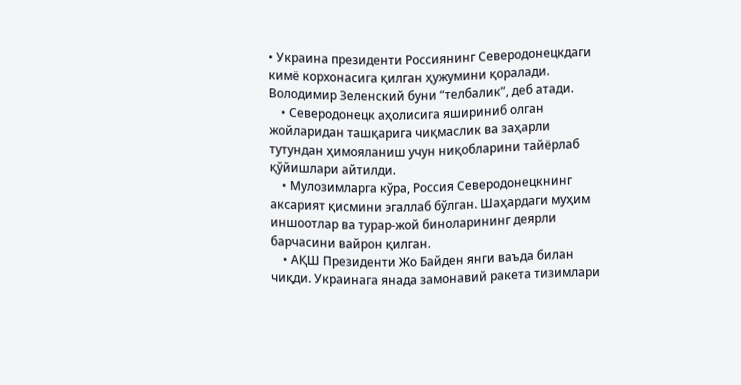• Украина президенти Россиянинг Северодонецкдаги кимё корхонасига қилган ҳужумини қоралади. Володимир Зеленский буни “телбалик”, деб атади.
    • Северодонецк аҳолисига яшириниб олган жойларидан ташқарига чиқмаслик ва заҳарли тутундан ҳимояланиш учун ниқобларини тайёрлаб қўйишлари айтилди.
    • Мулозимларга кўра, Россия Северодонецкнинг аксарият қисмини эгаллаб бўлган. Шаҳардаги муҳим иншоотлар ва турар-жой биноларининг деярли барчасини вайрон қилган.
    • АҚШ Президенти Жо Байден янги ваъда билан чиқди. Украинага янада замонавий ракета тизимлари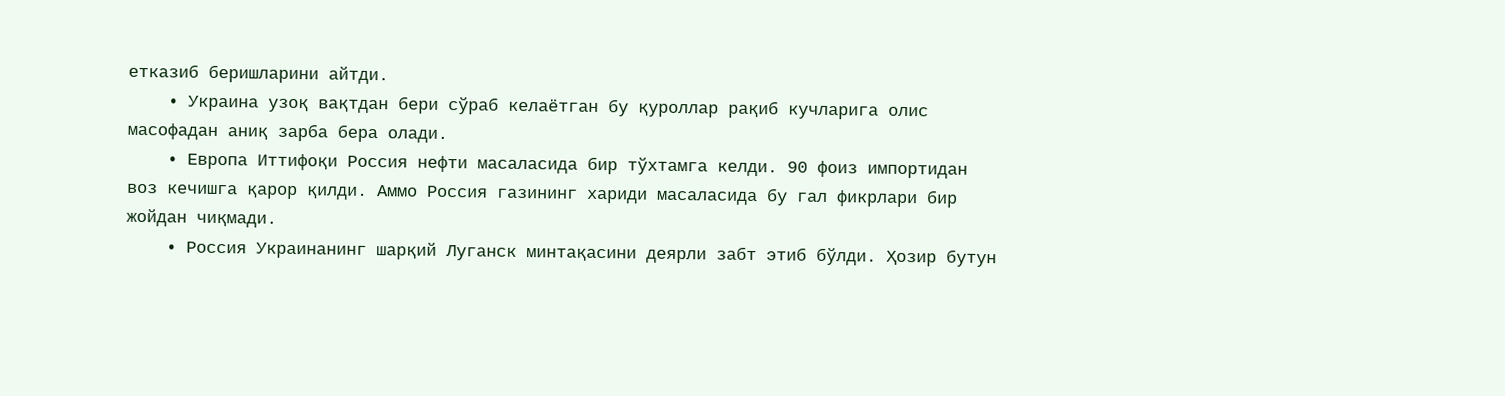етказиб беришларини айтди.
    • Украина узоқ вақтдан бери сўраб келаётган бу қуроллар рақиб кучларига олис масофадан аниқ зарба бера олади.
    • Европа Иттифоқи Россия нефти масаласида бир тўхтамга келди. 90 фоиз импортидан воз кечишга қарор қилди. Аммо Россия газининг хариди масаласида бу гал фикрлари бир жойдан чиқмади.
    • Россия Украинанинг шарқий Луганск минтақасини деярли забт этиб бўлди. Ҳозир бутун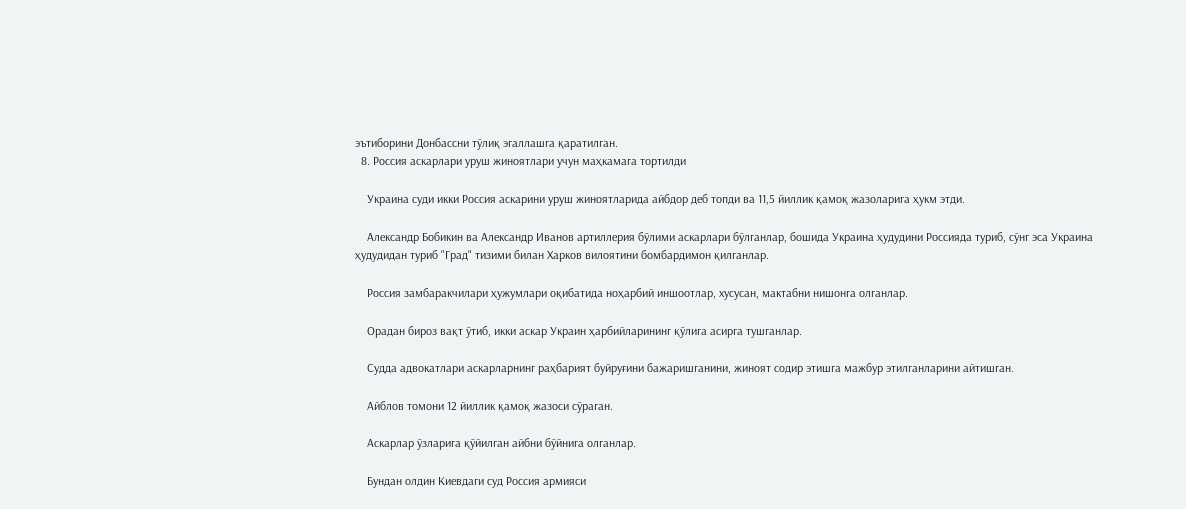эътиборини Донбассни тўлиқ эгаллашга қаратилган.
  8. Россия аскарлари уруш жиноятлари учун маҳкамага тортилди

    Украина суди икки Россия аскарини уруш жиноятларида айбдор деб топди ва 11,5 йиллик қамоқ жазоларига ҳукм этди.

    Александр Бобикин ва Александр Иванов артиллерия бўлими аскарлари бўлганлар, бошида Украина ҳудудини Россияда туриб, сўнг эса Украина ҳудудидан туриб "Град" тизими билан Харков вилоятини бомбардимон қилганлар.

    Россия замбаракчилари ҳужумлари оқибатида ноҳарбий иншоотлар, хусусан, мактабни нишонга олганлар.

    Орадан бироз вақт ўтиб, икки аскар Украин ҳарбийларининг қўлига асирга тушганлар.

    Судда адвокатлари аскарларнинг раҳбарият буйруғини бажаришганини, жиноят содир этишга мажбур этилганларини айтишган.

    Айблов томони 12 йиллик қамоқ жазоси сўраган.

    Аскарлар ўзларига қўйилган айбни бўйнига олганлар.

    Бундан олдин Киевдаги суд Россия армияси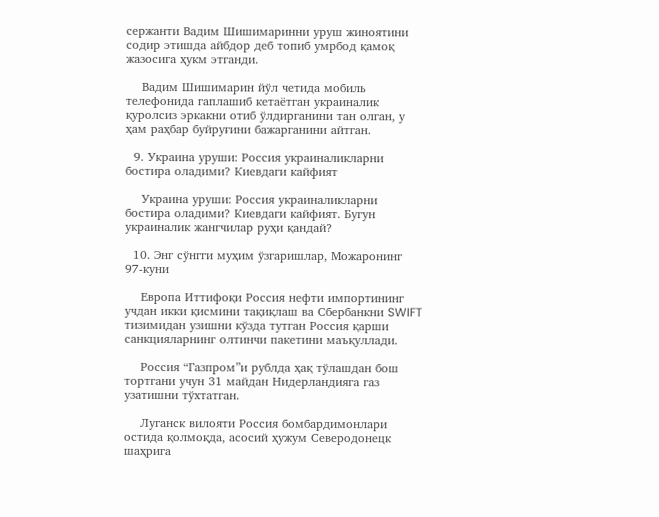сержанти Вадим Шишимаринни уруш жиноятини содир этишда айбдор деб топиб умрбод қамоқ жазосига ҳукм этганди.

    Вадим Шишимарин йўл четида мобиль телефонида гаплашиб кетаётган украиналик қуролсиз эркакни отиб ўлдирганини тан олган, у ҳам раҳбар буйруғини бажарганини айтган.

  9. Украина уруши: Россия украиналикларни бостира оладими? Киевдаги кайфият

    Украина уруши: Россия украиналикларни бостира оладими? Киевдаги кайфият. Бугун украиналик жангчилар руҳи қандай?

  10. Энг сўнгги муҳим ўзгаришлар, Можаронинг 97-куни

    Европа Иттифоқи Россия нефти импортининг учдан икки қисмини тақиқлаш ва Сбербанкни SWIFT тизимидан узишни кўзда тутган Россия қарши санкцияларнинг олтинчи пакетини маъқуллади.

    Россия “Газпром”и рублда ҳақ тўлашдан бош тортгани учун 31 майдан Нидерландияга газ узатишни тўхтатган.

    Луганск вилояти Россия бомбардимонлари остида қолмоқда, асосий ҳужум Северодонецк шаҳрига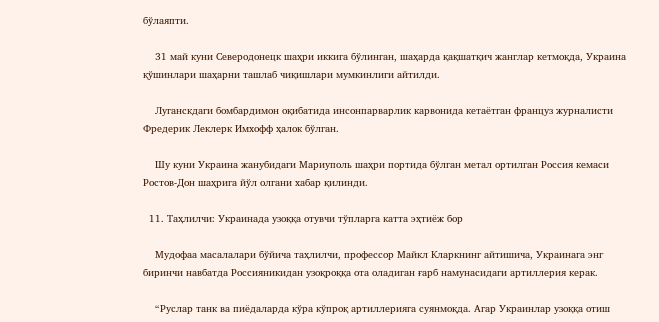бўлаяпти.

    31 май куни Северодонецк шаҳри иккига бўлинган, шаҳарда қақшатқич жанглар кетмоқда, Украина қўшинлари шаҳарни ташлаб чиқишлари мумкинлиги айтилди.

    Луганскдаги бомбардимон оқибатида инсонпарварлик карвонида кетаётган француз журналисти Фредерик Леклерк Имхофф ҳалок бўлган.

    Шу куни Украина жанубидаги Мариуполь шаҳри портида бўлган метал ортилган Россия кемаси Ростов-Дон шаҳрига йўл олгани хабар қилинди.

  11. Таҳлилчи: Украинада узоққа отувчи тўпларга катта эҳтиёж бор

    Мудофаа масалалари бўйича таҳлилчи, профессор Майкл Кларкнинг айтишича, Украинага энг биринчи навбатда Россияникидан узоқроққа ота оладиган ғарб намунасидаги артиллерия керак.

    “Руслар танк ва пиёдаларда кўра кўпроқ артиллерияга суянмоқда. Агар Украинлар узоққа отиш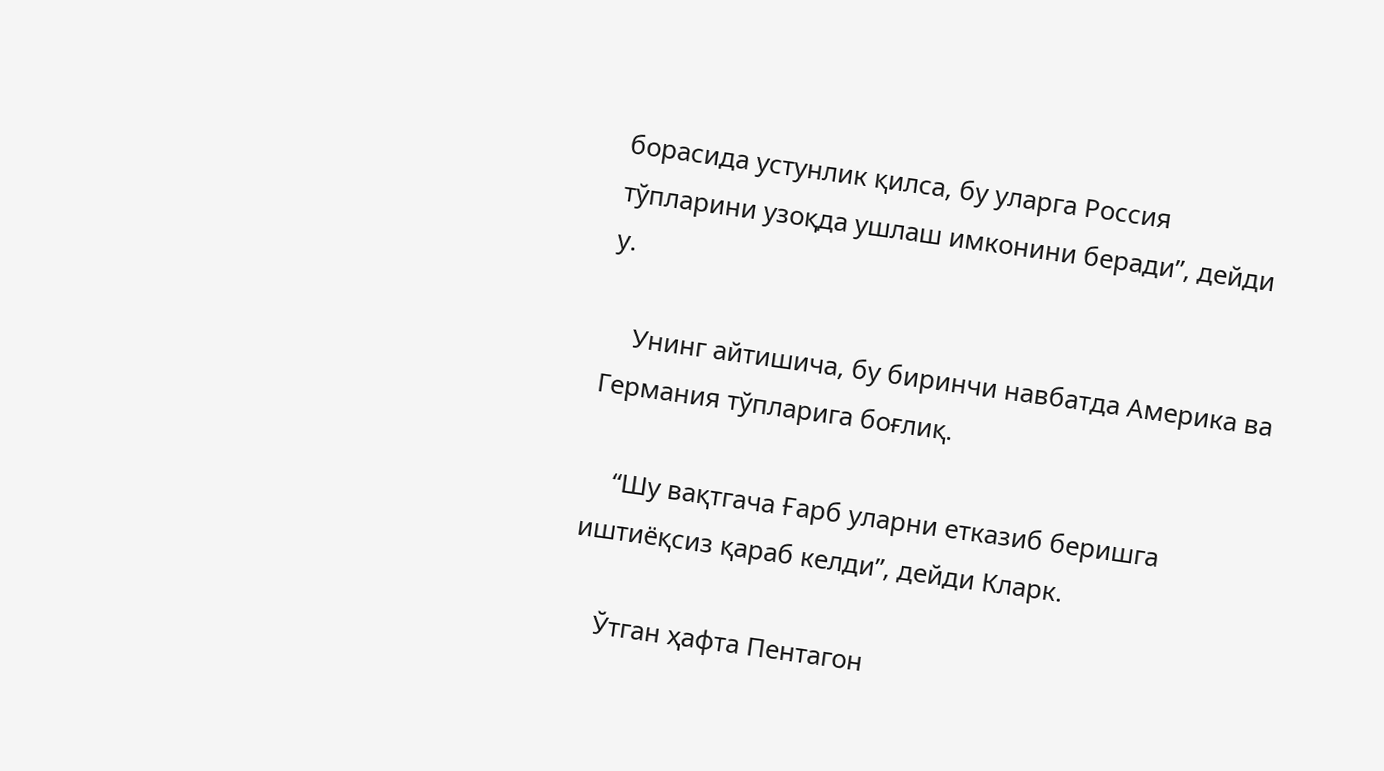борасида устунлик қилса, бу уларга Россия тўпларини узоқда ушлаш имконини беради”, дейди у.

    Унинг айтишича, бу биринчи навбатда Америка ва Германия тўпларига боғлиқ.

    “Шу вақтгача Ғарб уларни етказиб беришга иштиёқсиз қараб келди”, дейди Кларк.

    Ўтган ҳафта Пентагон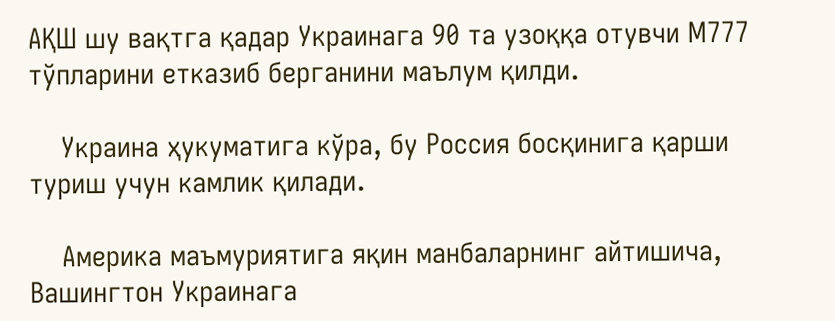АҚШ шу вақтга қадар Украинага 90 та узоққа отувчи М777 тўпларини етказиб берганини маълум қилди.

    Украина ҳукуматига кўра, бу Россия босқинига қарши туриш учун камлик қилади.

    Америка маъмуриятига яқин манбаларнинг айтишича, Вашингтон Украинага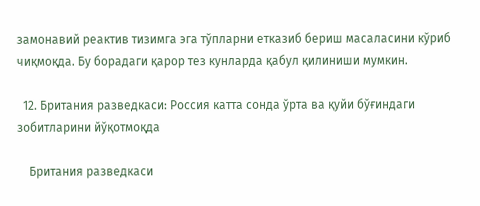замонавий реактив тизимга эга тўпларни етказиб бериш масаласини кўриб чиқмоқда. Бу борадаги қарор тез кунларда қабул қилиниши мумкин.

  12. Британия разведкаси: Россия катта сонда ўрта ва қуйи бўғиндаги зобитларини йўқотмоқда

    Британия разведкаси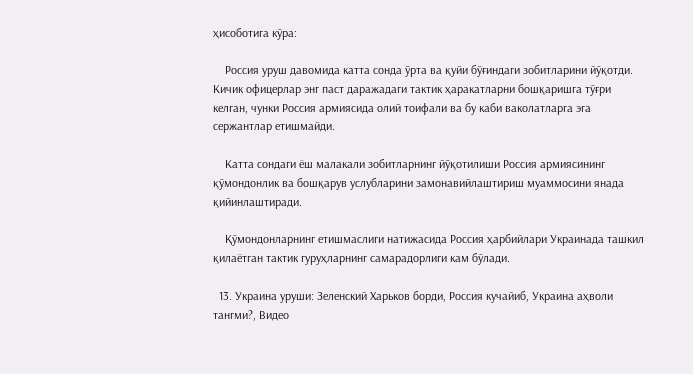ҳисоботига кўра:

    Россия уруш давомида катта сонда ўрта ва қуйи бўғиндаги зобитларини йўқотди. Кичик офицерлар энг паст даражадаги тактик ҳаракатларни бошқаришга тўғри келган, чунки Россия армиясида олий тоифали ва бу каби ваколатларга эга сержантлар етишмайди.

    Катта сондаги ёш малакали зобитларнинг йўқотилиши Россия армиясининг қўмондонлик ва бошқарув услубларини замонавийлаштириш муаммосини янада қийинлаштиради.

    Қўмондонларнинг етишмаслиги натижасида Россия ҳарбийлари Украинада ташкил қилаётган тактик гуруҳларнинг самарадорлиги кам бўлади.

  13. Украина уруши: Зеленский Харьков борди, Россия кучайиб, Украина аҳволи тангми?, Видео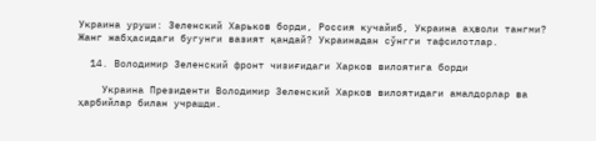Украина уруши: Зеленский Харьков борди, Россия кучайиб, Украина аҳволи тангми? Жанг жабҳасидаги бугунги вазият қандай? Украинадан сўнгги тафсилотлар.

  14. Володимир Зеленский фронт чизиғидаги Харков вилоятига борди

    Украина Президенти Володимир Зеленский Харков вилоятидаги амалдорлар ва ҳарбийлар билан учрашди.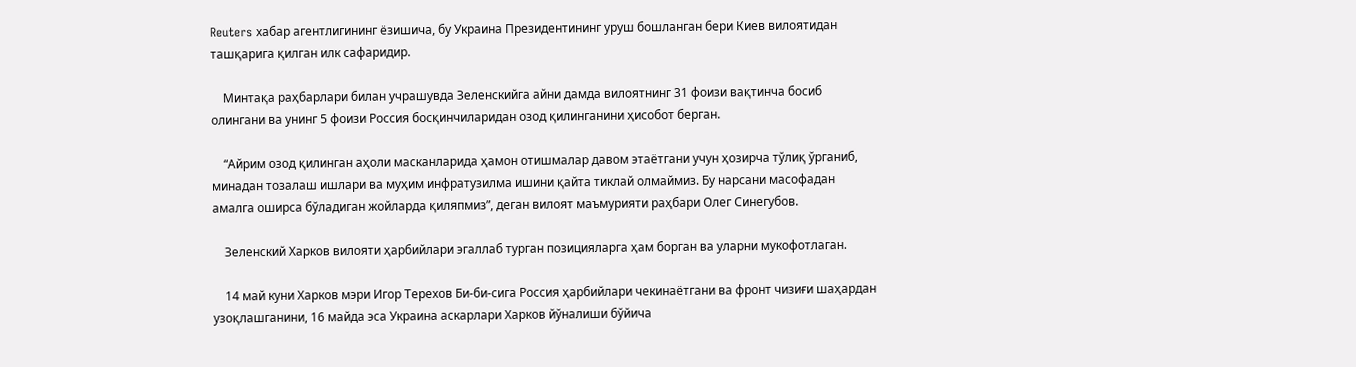Reuters хабар агентлигининг ёзишича, бу Украина Президентининг уруш бошланган бери Киев вилоятидан ташқарига қилган илк сафаридир.

    Минтақа раҳбарлари билан учрашувда Зеленскийга айни дамда вилоятнинг 31 фоизи вақтинча босиб олингани ва унинг 5 фоизи Россия босқинчиларидан озод қилинганини ҳисобот берган.

    “Айрим озод қилинган аҳоли масканларида ҳамон отишмалар давом этаётгани учун ҳозирча тўлиқ ўрганиб, минадан тозалаш ишлари ва муҳим инфратузилма ишини қайта тиклай олмаймиз. Бу нарсани масофадан амалга оширса бўладиган жойларда қиляпмиз”, деган вилоят маъмурияти раҳбари Олег Синегубов.

    Зеленский Харков вилояти ҳарбийлари эгаллаб турган позицияларга ҳам борган ва уларни мукофотлаган.

    14 май куни Харков мэри Игор Терехов Би-би-сига Россия ҳарбийлари чекинаётгани ва фронт чизиғи шаҳардан узоқлашганини, 16 майда эса Украина аскарлари Харков йўналиши бўйича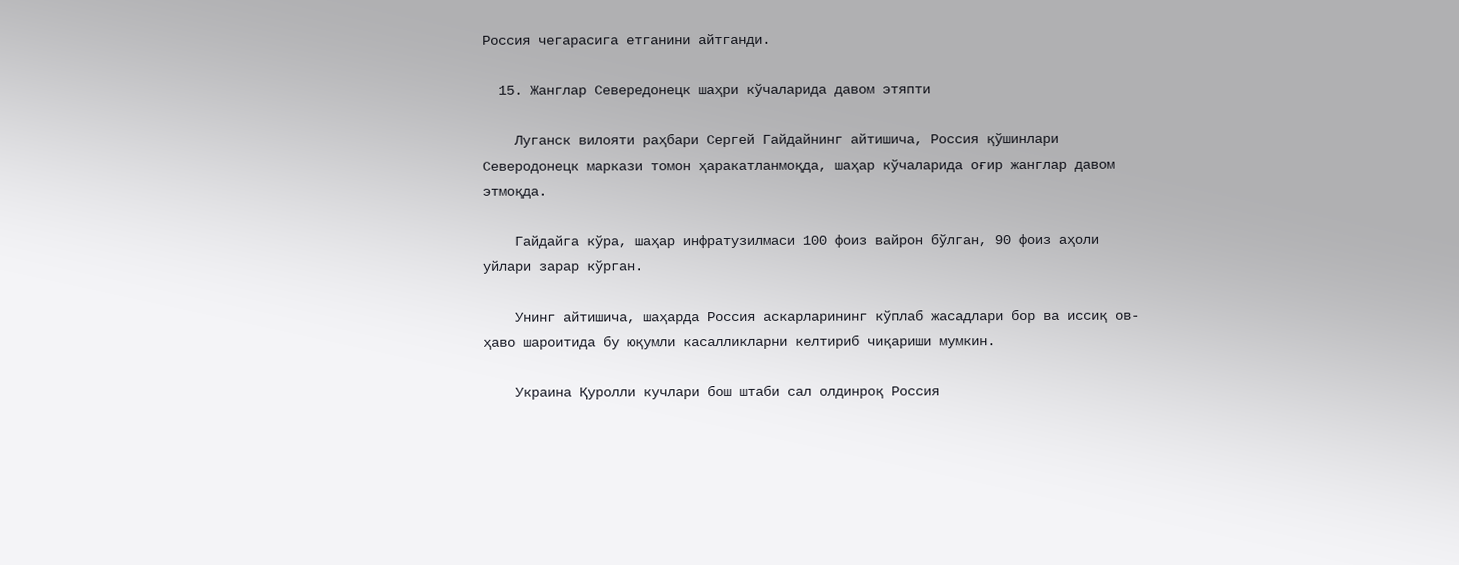Россия чегарасига етганини айтганди.

  15. Жанглар Севередонецк шаҳри кўчаларида давом этяпти

    Луганск вилояти раҳбари Сергей Гайдайнинг айтишича, Россия қўшинлари Северодонецк маркази томон ҳаракатланмоқда, шаҳар кўчаларида оғир жанглар давом этмоқда.

    Гайдайга кўра, шаҳар инфратузилмаси 100 фоиз вайрон бўлган, 90 фоиз аҳоли уйлари зарар кўрган.

    Унинг айтишича, шаҳарда Россия аскарларининг кўплаб жасадлари бор ва иссиқ ов-ҳаво шароитида бу юқумли касалликларни келтириб чиқариши мумкин.

    Украина Қуролли кучлари бош штаби сал олдинроқ Россия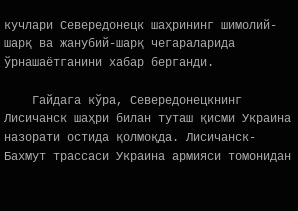кучлари Севередонецк шаҳрининг шимолий-шарқ ва жанубий-шарқ чегараларида ўрнашаётганини хабар берганди.

    Гайдага кўра, Севередонецкнинг Лисичанск шаҳри билан туташ қисми Украина назорати остида қолмоқда. Лисичанск-Бахмут трассаси Украина армияси томонидан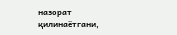назорат қилинаётгани,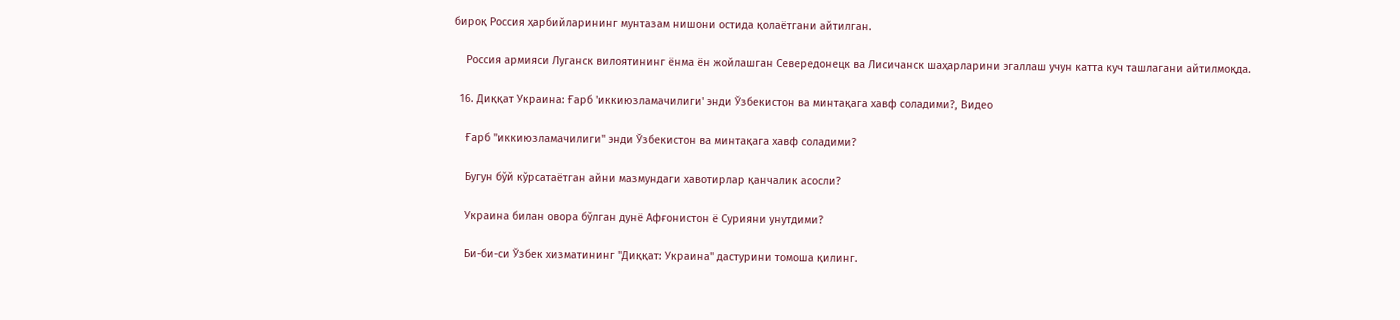бироқ Россия ҳарбийларининг мунтазам нишони остида қолаётгани айтилган.

    Россия армияси Луганск вилоятининг ёнма ён жойлашган Севередонецк ва Лисичанск шаҳарларини эгаллаш учун катта куч ташлагани айтилмоқда.

  16. Диққат Украина: Ғарб 'иккиюзламачилиги' энди Ўзбекистон ва минтақага хавф соладими?, Видео

    Ғарб "иккиюзламачилиги" энди Ўзбекистон ва минтақага хавф соладими?

    Бугун бўй кўрсатаётган айни мазмундаги хавотирлар қанчалик асосли?

    Украина билан овора бўлган дунё Афғонистон ё Сурияни унутдими?

    Би-би-си Ўзбек хизматининг "Диққат: Украина" дастурини томоша қилинг.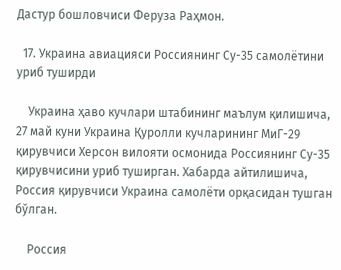Дастур бошловчиси Феруза Раҳмон.

  17. Украина авиацияси Россиянинг Су-35 самолётини уриб туширди

    Украина ҳаво кучлари штабининг маълум қилишича, 27 май куни Украина Қуролли кучларининг МиГ-29 қирувчиси Херсон вилояти осмонида Россиянинг Су-35 қирувчисини уриб туширган. Хабарда айтилишича, Россия қирувчиси Украина самолёти орқасидан тушган бўлган.

    Россия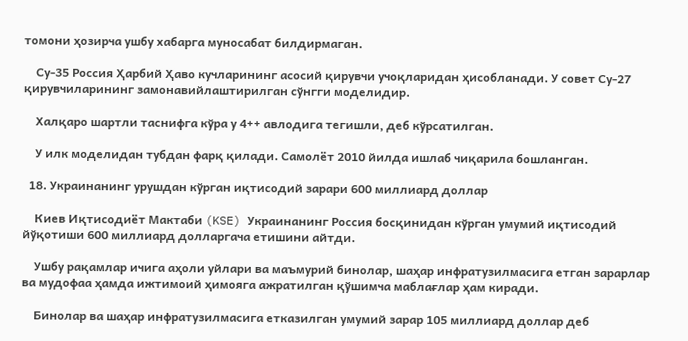томони ҳозирча ушбу хабарга муносабат билдирмаган.

    Су-35 Россия Ҳарбий Ҳаво кучларининг асосий қирувчи учоқларидан ҳисобланади. У совет Су-27 қирувчиларининг замонавийлаштирилган сўнгги моделидир.

    Халқаро шартли таснифга кўра у 4++ авлодига тегишли, деб кўрсатилган.

    У илк моделидан тубдан фарқ қилади. Самолёт 2010 йилда ишлаб чиқарила бошланган.

  18. Украинанинг урушдан кўрган иқтисодий зарари 600 миллиард доллар

    Киев Иқтисодиёт Мактаби (KSE) Украинанинг Россия босқинидан кўрган умумий иқтисодий йўқотиши 600 миллиард долларгача етишини айтди.

    Ушбу рақамлар ичига аҳоли уйлари ва маъмурий бинолар, шаҳар инфратузилмасига етган зарарлар ва мудофаа ҳамда ижтимоий ҳимояга ажратилган қўшимча маблағлар ҳам киради.

    Бинолар ва шаҳар инфратузилмасига етказилган умумий зарар 105 миллиард доллар деб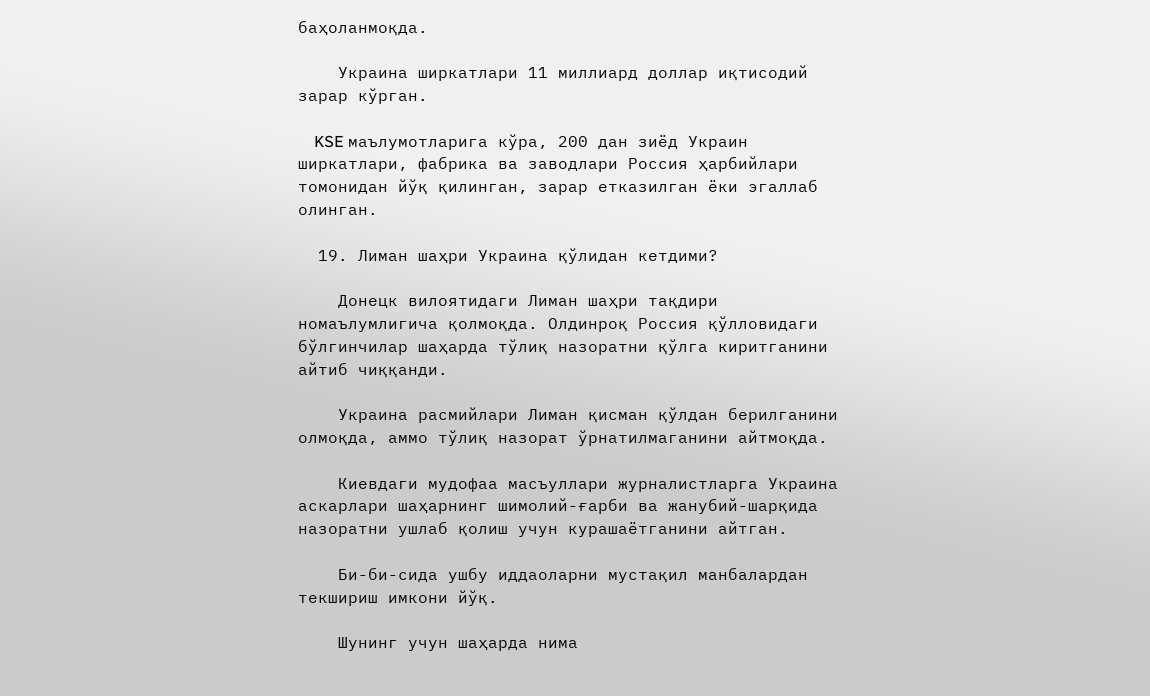баҳоланмоқда.

    Украина ширкатлари 11 миллиард доллар иқтисодий зарар кўрган.

    KSE маълумотларига кўра, 200 дан зиёд Украин ширкатлари, фабрика ва заводлари Россия ҳарбийлари томонидан йўқ қилинган, зарар етказилган ёки эгаллаб олинган.

  19. Лиман шаҳри Украина қўлидан кетдими?

    Донецк вилоятидаги Лиман шаҳри тақдири номаълумлигича қолмоқда. Олдинроқ Россия қўлловидаги бўлгинчилар шаҳарда тўлиқ назоратни қўлга киритганини айтиб чиққанди.

    Украина расмийлари Лиман қисман қўлдан берилганини олмоқда, аммо тўлиқ назорат ўрнатилмаганини айтмоқда.

    Киевдаги мудофаа масъуллари журналистларга Украина аскарлари шаҳарнинг шимолий-ғарби ва жанубий-шарқида назоратни ушлаб қолиш учун курашаётганини айтган.

    Би-би-сида ушбу иддаоларни мустақил манбалардан текшириш имкони йўқ.

    Шунинг учун шаҳарда нима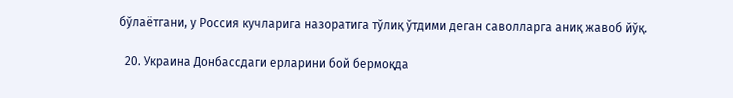бўлаётгани, у Россия кучларига назоратига тўлиқ ўтдими деган саволларга аниқ жавоб йўқ.

  20. Украина Донбассдаги ерларини бой бермоқда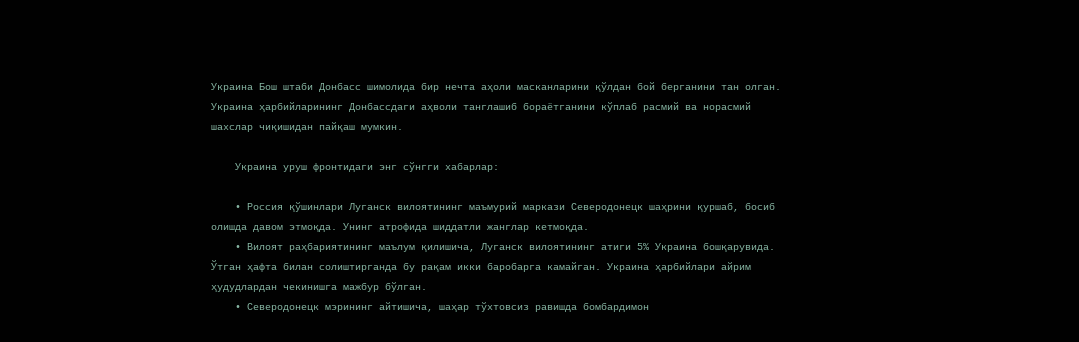Украина Бош штаби Донбасс шимолида бир нечта аҳоли масканларини қўлдан бой берганини тан олган. Украина ҳарбийларининг Донбассдаги аҳволи танглашиб бораётганини кўплаб расмий ва норасмий шахслар чиқишидан пайқаш мумкин.

    Украина уруш фронтидаги энг сўнгги хабарлар:

    • Россия қўшинлари Луганск вилоятининг маъмурий маркази Северодонецк шаҳрини қуршаб, босиб олишда давом этмоқда. Унинг атрофида шиддатли жанглар кетмоқда.
    • Вилоят раҳбариятининг маълум қилишича, Луганск вилоятининг атиги 5% Украина бошқарувида. Ўтган ҳафта билан солиштирганда бу рақам икки баробарга камайган. Украина ҳарбийлари айрим ҳудудлардан чекинишга мажбур бўлган.
    • Северодонецк мэрининг айтишича, шаҳар тўхтовсиз равишда бомбардимон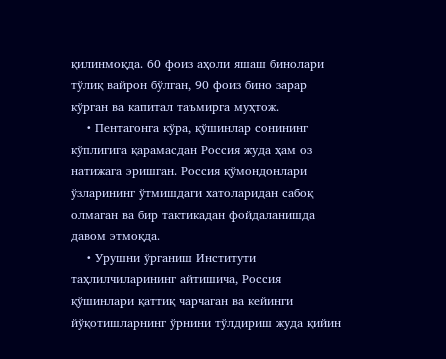қилинмоқда. 60 фоиз аҳоли яшаш бинолари тўлиқ вайрон бўлган, 90 фоиз бино зарар кўрган ва капитал таъмирга муҳтож.
    • Пентагонга кўра, қўшинлар сонининг кўплигига қарамасдан Россия жуда ҳам оз натижага эришган. Россия қўмондонлари ўзларининг ўтмишдаги хатоларидан сабоқ олмаган ва бир тактикадан фойдаланишда давом этмоқда.
    • Урушни ўрганиш Институти таҳлилчиларининг айтишича, Россия қўшинлари қаттиқ чарчаган ва кейинги йўқотишларнинг ўрнини тўлдириш жуда қийин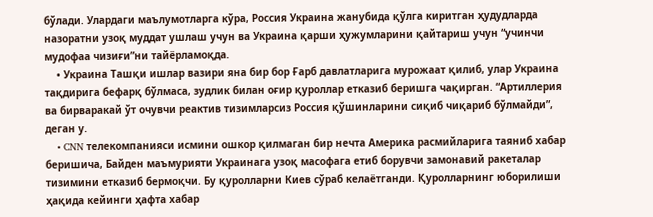бўлади. Улардаги маълумотларга кўра, Россия Украина жанубида қўлга киритган ҳудудларда назоратни узоқ муддат ушлаш учун ва Украина қарши ҳужумларини қайтариш учун “учинчи мудофаа чизиғи”ни тайёрламоқда.
    • Украина Ташқи ишлар вазири яна бир бор Ғарб давлатларига мурожаат қилиб, улар Украина тақдирига бефарқ бўлмаса, зудлик билан оғир қуроллар етказиб беришга чақирган. “Артиллерия ва бирваракай ўт очувчи реактив тизимларсиз Россия қўшинларини сиқиб чиқариб бўлмайди”, деган у.
    • CNN телекомпанияси исмини ошкор қилмаган бир нечта Америка расмийларига таяниб хабар беришича, Байден маъмурияти Украинага узоқ масофага етиб борувчи замонавий ракеталар тизимини етказиб бермоқчи. Бу қуролларни Киев сўраб келаётганди. Қуролларнинг юборилиши ҳақида кейинги ҳафта хабар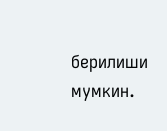берилиши мумкин.